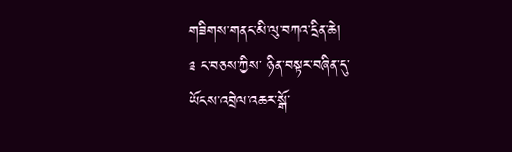གཟིགས་གནང་མི་ལུ་བཀའ་དྲིན་ཆེ།
༉ ང་བཅས་ཀྱིས་ ཉིན་བསྟར་བཞིན་དུ་
ཡོངས་འབྲེལ་འཆར་སྒོ་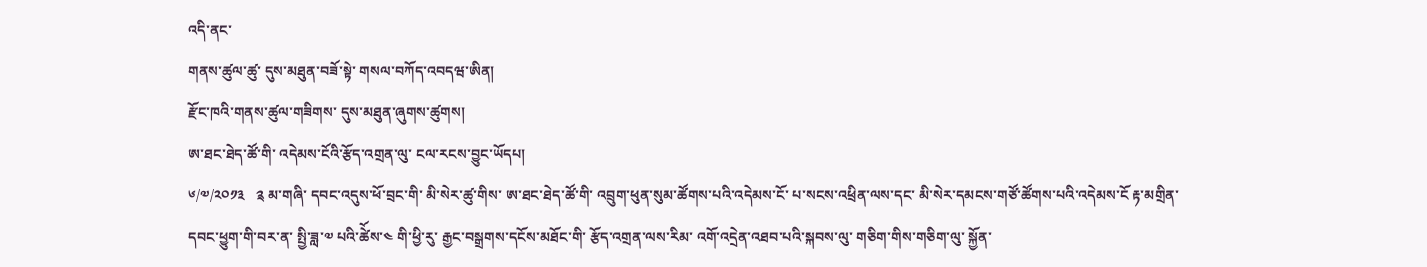འདི་ནང་
གནས་ཚུལ་ཚུ་ དུས་མཐུན་བཟོ་སྟེ་ གསལ་བཀོད་འབདཝ་ཨིན།
རྫོང་ཁའི་གནས་ཚུལ་གཟིགས་ དུས་མཐུན་ཞུགས་ཚུགས།
ཨ་ཐང་ཐེད་ཚོ་གི་ འདེམས་ངོའི་རྩོད་འགྲན་ལུ་ ངལ་རངས་བྱུང་ཡོདཔ།
༦/༧/༢༠༡༣   ༉ མ་གཞི་ དབང་འདུས་ཕོ་བྲང་གི་ མི་སེར་ཚུ་གིས་ ཨ་ཐང་ཐེད་ཚོ་གི་ འབྲུག་ཕུན་སུམ་ཚོགས་པའི་འདེམས་ངོ་ པ་སངས་འཕྲིན་ལས་དང་ མི་སེར་དམངས་གཙོ་ཚོགས་པའི་འདེམས་ངོ རྟ་མགྲིན་དབང་ཕྱུག་གི་བར་ན་ སྤྱི་ཟླ་༧ པའི་ཚེོས་༤ གི་ཕྱི་རུ་ རྒྱང་བསྒྲགས་དངོས་མཐོང་གི་ རྩོད་འགྲན་ལས་རིམ་ འགོ་འདྲེན་འཐབ་པའི་སྐབས་ལུ་ གཅིག་གིས་གཅིག་ལུ་ སྐྱོན་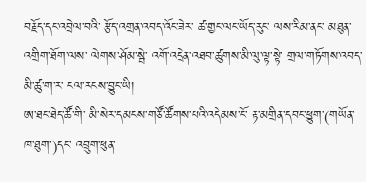བརྗོད་དང་འབྲེལ་བའི་ རྩོད་འགྲན་འབད་འོང་ཟེར་ ཚ་གྱང་ལང་ཡོད་རུང་ ལས་རིམ་ནང་ མཐུན་འགྲིག་ཐོག་ལས་ ལེགས་ཤོམ་སྦེ་ འགོ་འདྲེན་འཐབ་ཚུགས་མི་ལུ་ལྟ་སྟེ་ གྲལ་གཏོགས་འབད་མི་ཚུ་ག་ར་ ངལ་རངས་བྱུང་ཡི།
ཨ་ཐང་ཐེད་ཚོ་གི་ མི་སེར་དམངས་གཙོ་ཚོགས་པའི་འདེམས་ངོ་ རྟ་མགྲིན་དབང་ཕྱུག་(གཡོན་ཁ་ཐུག་)དང་ འབྲུག་ཕུན་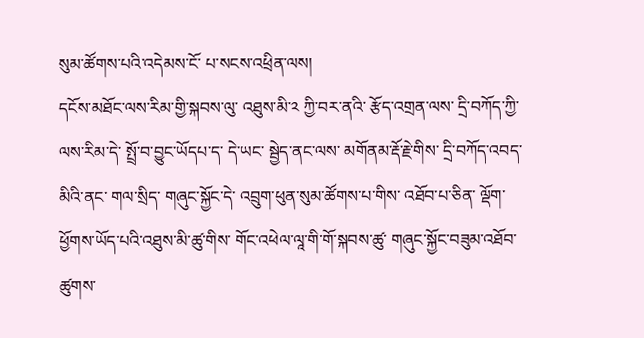སུམ་ཚོགས་པའི་འདེམས་ངོ་ པ་སངས་འཕྲིན་ལས།
དངོས་མཐོང་ལས་རིམ་གྱི་སྐབས་ལུ་ འཐུས་མི་༢ ཀྱི་བར་ནའི་ རྩོད་འགྲན་ལས་ དྲི་བཀོད་ཀྱི་ལས་རིམ་དེ་ སྤྲོ་བ་བྱུང་ཡོདཔ་ད་ དེ་ཡང་ སྦྱེད་ནང་ལས་ མགོནམ་རྡོ་རྗེ་གིས་ དྲི་བཀོད་འབད་མིའི་ནང་ གལ་སྲིད་ གཞུང་སྐྱོང་དེ་ འབྲུག་ཕུན་སུམ་ཚོགས་པ་གིས་ འཐོབ་པ་ཅིན་ ལྡོག་ཕྱོགས་ཡོད་པའི་འཐུས་མི་ཚུ་གིས་ གོང་འཕེལ་ལཱ་གི་གོ་སྐབས་ཚུ་ གཞུང་སྐྱོང་བཟུམ་འཐོབ་ཚུགས་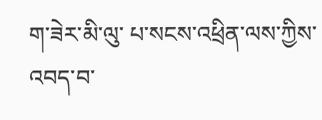ག་ཟེར་མི་ལུ་ པ་སངས་འཕྲིན་ལས་ཀྱིས་འབད་བ་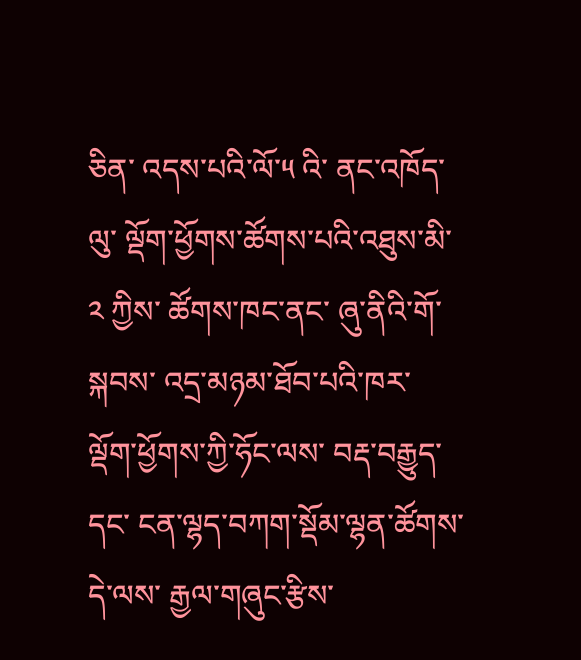ཅིན་ འདས་པའི་ལོ་༥ འི་ ནང་འཁོད་ལུ་ ལྡོག་ཕྱོགས་ཚོགས་པའི་འཐུས་མི་༢ ཀྱིས་ ཚོགས་ཁང་ནང་ ཞུ་ནིའི་གོ་སྐབས་ འདྲ་མཉམ་ཐོབ་པའི་ཁར་ ལྡོག་ཕྱོགས་ཀྱི་ཧོང་ལས་ བརྡ་བརྒྱུད་དང་ ངན་ལྷད་བཀག་སྡོམ་ལྷན་ཚོགས་ དེ་ལས་ རྒྱལ་གཞུང་རྩིས་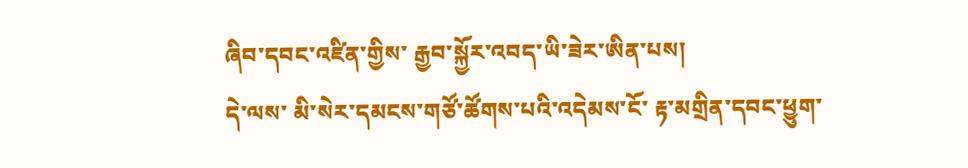ཞིབ་དབང་འཛིན་གྱིས་ རྒྱབ་སྐྱོར་འབད་ཡི་ཟེར་ཨིན་པས།
དེ་ལས་ མི་སེར་དམངས་གཙོ་ཚོགས་པའི་འདེམས་ངོ་ རྟ་མགྲིན་དབང་ཕྱུག་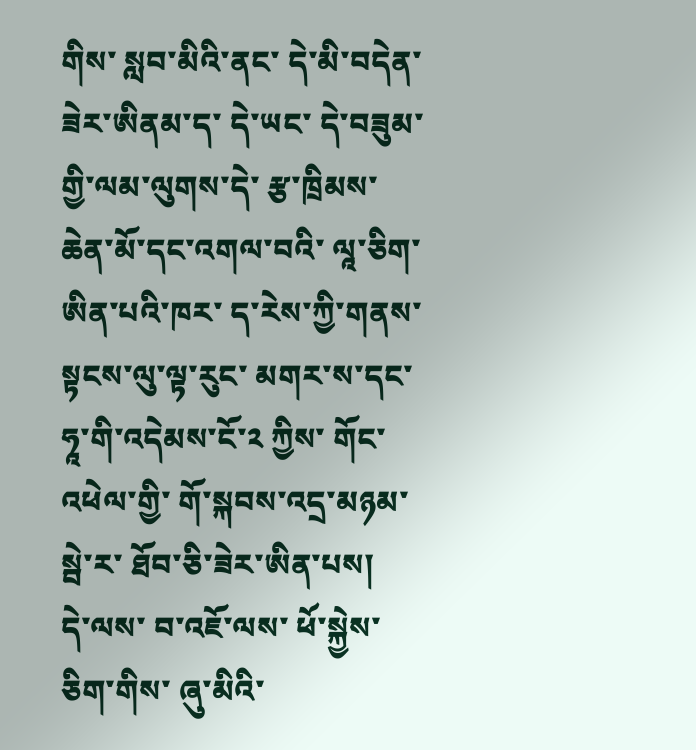གིས་ སླབ་མིའི་ནང་ དེ་མི་བདེན་ཟེར་ཨིནམ་ད་ དེ་ཡང་ དེ་བཟུམ་གྱི་ལམ་ལུགས་དེ་ རྩ་ཁྲིམས་ཆེན་མོ་དང་འགལ་བའི་ ལཱ་ཅིག་ཨིན་པའི་ཁར་ ད་རེས་ཀྱི་གནས་སྟངས་ལུ་ལྟ་རུང་ མགར་ས་དང་ ཧཱ་གི་འདེམས་ངོ་༢ ཀྱིས་ གོང་འཕེལ་གྱི་ གོ་སྐབས་འདྲ་མཉམ་སྦེ་ར་ ཐོབ་ཅི་ཟེར་ཨིན་པས།
དེ་ལས་ བ་འཇོ་ལས་ ཕོ་སྐྱེས་ཅིག་གིས་ ཞུ་མིའི་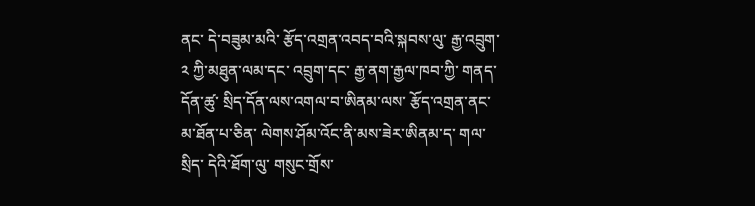ནང་ དེ་བཟུམ་མའི་ རྩོད་འགྲན་འབད་བའི་སྐབས་ལུ་ རྒྱ་འབྲུག་༢ ཀྱི་མཐུན་ལམ་དང་ འབྲུག་དང་ རྒྱ་ནག་རྒྱལ་ཁབ་ཀྱི་ གནད་དོན་ཚུ་ སྲིད་དོན་ལས་འགལ་བ་ཨིནམ་ལས་ རྩོད་འགྲན་ནང་མ་ཐོན་པ་ཅིན་ ལེགས་ཤོམ་འོང་ནི་མས་ཟེར་ཨིནམ་ད་ གལ་སྲིད་ དེའི་ཐོག་ལུ་ གསུང་གྲོས་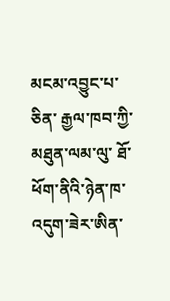མངམ་འབྱུང་པ་ཅིན་ རྒྱལ་ཁབ་ཀྱི་མཐུན་ལམ་ལུ་ ཐོ་ཕོག་ནིའི་ཉེན་ཁ་ འདུག་ཟེར་ཨིན་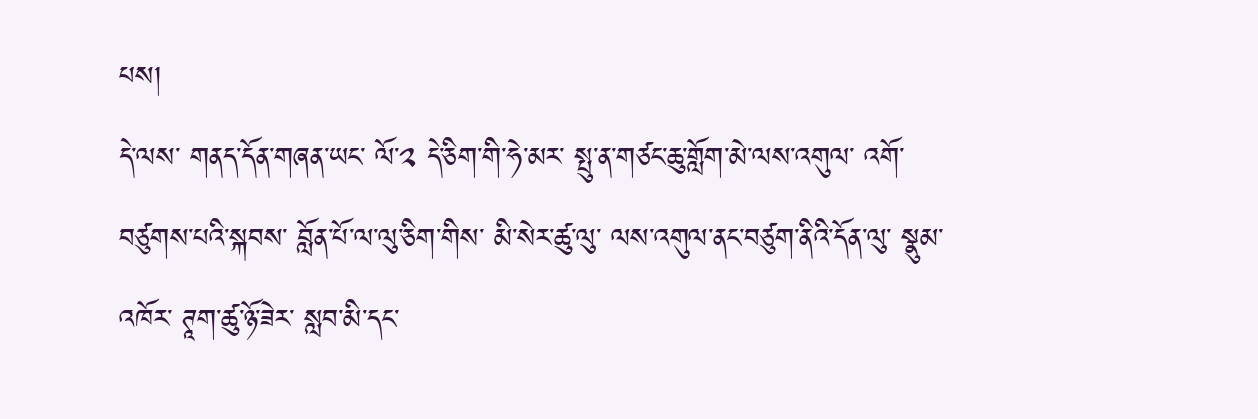པས།
དེ་ལས་ གནད་དོན་གཞན་ཡང་ ལོ་༢ དེ་ཅིག་གི་ཧེ་མར་ སྤུ་ན་གཙང་ཆུ་གློག་མེ་ལས་འགུལ་ འགོ་བཙུགས་པའི་སྐབས་ བློན་པོ་ལ་ལུ་ཅིག་གིས་ མི་སེར་ཚུ་ལུ་ ལས་འགུལ་ནང་བཙུག་ནིའི་དོན་ལུ་ སྣུམ་འཁོར་ ཊཱག་ཚུ་ཉོ་ཟེར་ སླབ་མི་དང་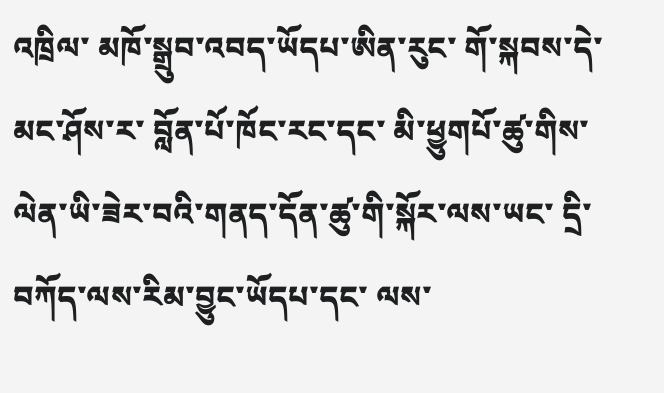འཁྲིལ་ མཁོ་སྒྲུབ་འབད་ཡོདཔ་ཨིན་རུང་ གོ་སྐབས་དེ་ མང་ཤོས་ར་ བློན་པོ་ཁོང་རང་དང་ མི་ཕྱུགཔོ་ཚུ་གིས་ ལེན་ཡི་ཟེར་བའི་གནད་དོན་ཚུ་གི་སྐོར་ལས་ཡང་ དྲི་བཀོད་ལས་རིམ་བྱུང་ཡོདཔ་དང་ ལས་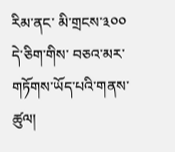རིམ་ནང་ མི་གྲངས་༣༠༠ དེ་ཅིག་གིས་ བཅའ་མར་གཏོགས་ཡོད་པའི་གནས་ཚུལ།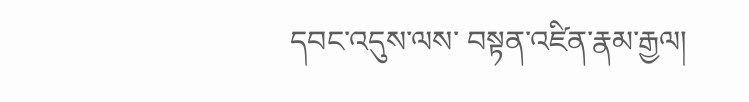དབང་འདུས་ལས་ བསྟན་འཛིན་རྣམ་རྒྱལ།